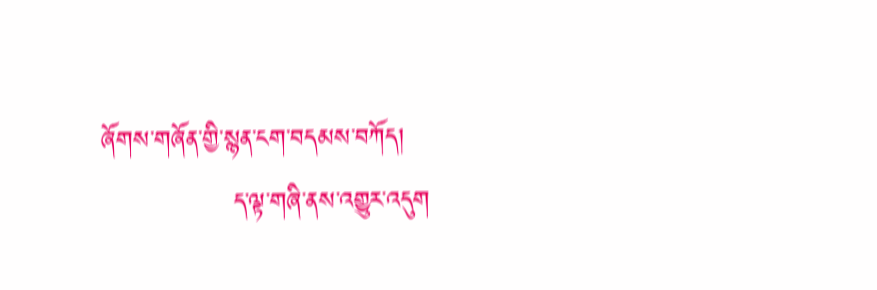ཞོགས་གཞོན་གྱི་སྙན་ངག་བདམས་བཀོད།
               ད་ལྟ་གཞི་ནས་འགྱུར་འདུག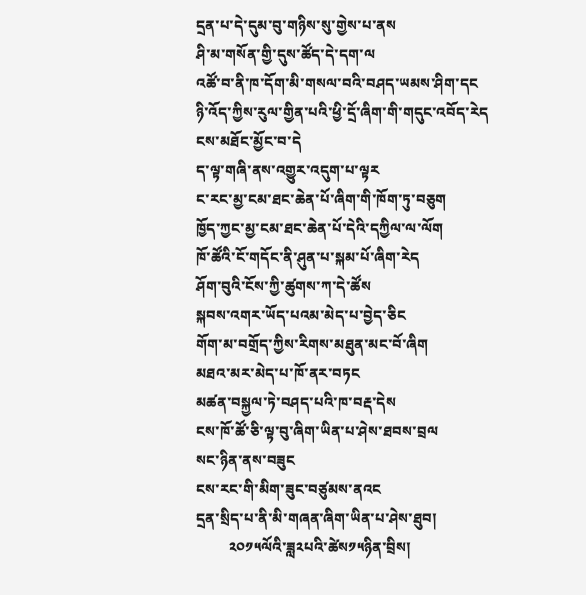དྲན་པ་དེ་དུམ་བུ་གཉིས་སུ་གྱེས་པ་ནས
ཤི་མ་གསོན་གྱི་དུས་ཚོད་དེ་དག་ལ
འཚོ་བ་ནི་ཁ་དོག་མི་གསལ་བའི་བཤད་ཡམས་ཤིག་དང
ཉི་འོད་ཀྱིས་རུལ་གྱིན་པའི་ཕྱི་དྲོ་ཞིག་གི་གདུང་འབོད་རེད
ངས་མཐོང་མྱོང་བ་དེ
ད་ལྟ་གཞི་ནས་འགྱུར་འདུག་པ་ལྟར
ང་རང་མྱ་ངམ་ཐང་ཆེན་པོ་ཞིག་གི་ཁོག་ཏུ་བཅུག
ཁྱོད་ཀྱང་མྱ་ངམ་ཐང་ཆེན་པོ་དེའི་དཀྱིལ་ལ་ལོག
ཁོ་ཚོའི་ངོ་གདོང་ནི་ཤུན་པ་སྐམ་པོ་ཞིག་རེད
ཤོག་བུའི་ངོས་ཀྱི་ཚུགས་ཀ་དེ་ཚོས
སྐབས་འགར་ཡོད་པའམ་མེད་པ་བྱེད་ཅིང
གོག་མ་བགྲོད་ཀྱིས་རིགས་མཐུན་མང་བོ་ཞིག
མཐའ་མར་མེད་པ་ཁོ་ནར་བཏང
མཚན་བསྐྱལ་ཏེ་བཤད་པའི་ཁ་བརྡ་དེས
ངས་ཁོ་ཚོ་ཅི་ལྟ་བུ་ཞིག་ཡིན་པ་ཤེས་ཐབས་བྲལ
སང་ཉིན་ནས་བཟུང
ངས་རང་གི་མིག་ཟུང་བཙུམས་ནའང
དྲན་སྲིད་པ་ནི་མི་གཞན་ཞིག་ཡིན་པ་ཤེས་ཐུབ།
         ༢༠༡༥ལོའི་ཟླ༢པའི་ཚེས༡༥ཉིན་བྲིས།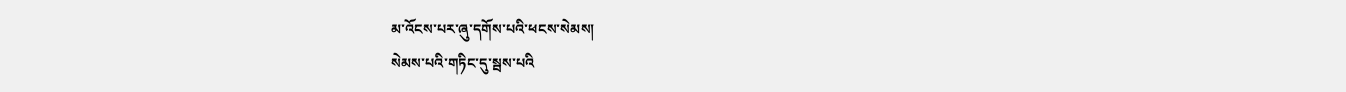མ་འོངས་པར་ཞུ་དགོས་པའི་ཕངས་སེམས།
སེམས་པའི་གཏིང་དུ་སྦས་པའི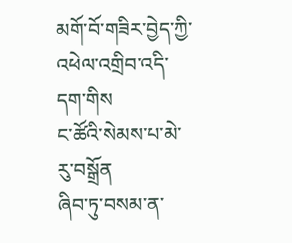མགོ་བོ་གཟིར་བྱེད་ཀྱི་འཕེལ་འགྲིབ་འདི་དག་གིས
ང་ཚོའི་སེམས་པ་མེ་རུ་བསྒྲོན
ཞིབ་ཏུ་བསམ་ན་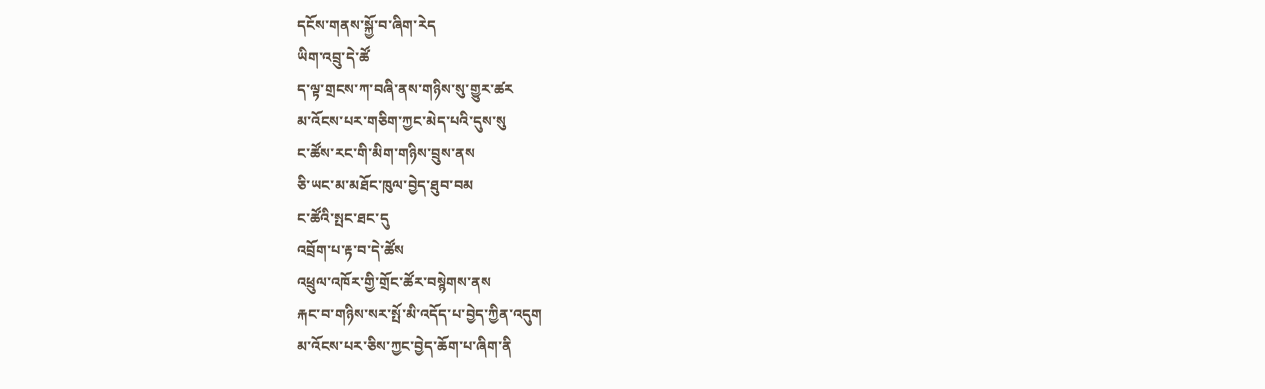དངོས་གནས་སྐྱོ་བ་ཞིག་རེད
ཡིག་འབྲུ་དེ་ཚོ
ད་ལྟ་གྲངས་ཀ་བཞི་ནས་གཉིས་སུ་གྱུར་ཚར
མ་འོངས་པར་གཅིག་ཀྱང་མེད་པའི་དུས་སུ
ང་ཚོས་རང་གི་མིག་གཉིས་བྲུས་ནས
ཅི་ཡང་མ་མཐོང་ཁུལ་བྱེད་ཐུབ་བམ
ང་ཚོའི་སྤང་ཐང་དུ
འབྲོག་པ་རྟ་བ་དེ་ཚོས
འཕྲུལ་འཁོར་གྱི་གྲོང་ཚོར་བསྙེགས་ནས
རྐང་བ་གཉིས་སར་སྤོ་མི་འདོད་པ་བྱེད་ཀྱིན་འདུག
མ་འོངས་པར་ཅིས་ཀྱང་བྱེད་ཆོག་པ་ཞིག་ནི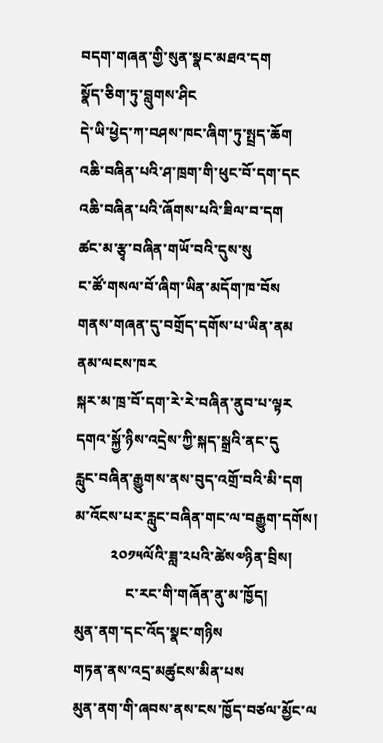བདག་གཞན་གྱི་སུན་སྣང་མཐའ་དག
སྣོད་ཅིག་ཏུ་བླུགས་ཤིང
དེ་ཡི་ཕྱེད་ཀ་བཤས་ཁང་ཞིག་ཏུ་སྤྲད་ཆོག
འཆི་བཞིན་པའི་ཤ་ཁྲག་གི་ཕུང་བོ་དག་དང
འཆི་བཞིན་པའི་ཞོགས་པའི་ཟིལ་བ་དག
ཚང་མ་རྩྭ་བཞིན་གཡོ་བའི་དུས་སུ
ང་ཚོ་གསལ་བོ་ཞིག་ཡིན་མདོག་ཁ་བོས
གནས་གཞན་དུ་བགྲོད་དགོས་པ་ཡིན་ནམ
ནམ་ལངས་ཁར
སྐར་མ་ཁྲ་བོ་དག་རེ་རེ་བཞིན་ནུབ་པ་ལྟར
དགའ་སྐྱོ་ཉིས་འདྲེས་ཀྱི་སྐད་སྒྲའི་ནང་དུ
རླུང་བཞིན་རྒྱུགས་ནས་བུད་འགྲོ་བའི་མི་དག
མ་འོངས་པར་རླུང་བཞིན་གང་ལ་བརྒྱུག་དགོས།
          ༢༠༡༥ལོའི་ཟླ་༢པའི་ཚེས༧ཉིན་བྲིས།
              ང་རང་གི་གཞོན་ནུ་མ་ཁྱོད།
མུན་ནག་དང་འོད་སྣང་གཉིས
གཏན་ནས་འདྲ་མཚུངས་མིན་པས
མུན་ནག་གི་ཞབས་ནས་ངས་ཁྱོད་བཙལ་མྱོང་ལ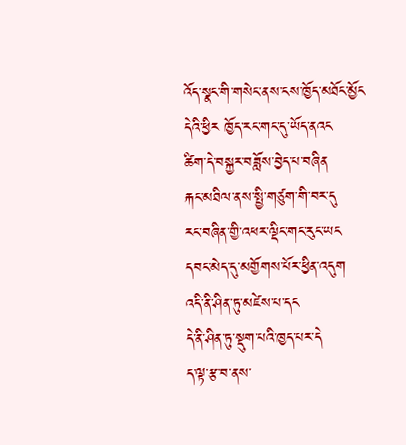འོད་སྣང་གི་གསེང་ནས་ངས་ཁྱོད་མཐོང་མྱོང
དེའི་ཕྱིར ཁྱོད་རང་གང་དུ་ཡོད་ནའང
ཚིག་དེ་བསྐྱར་བཟློས་བྱེད་པ་བཞིན
རྐང་མཐིལ་ནས་སྤྱི་གཙུག་གི་བར་དུ
རང་བཞིན་གྱི་འཕར་ལྡིང་གང་རུང་ཡང
དབང་མེད་དུ་མགྱོགས་པོར་ཕྱིན་འདུག
འདི་ནི་ཤིན་ཏུ་མཛེས་པ་དང
དེ་ནི་ཤིན་ཏུ་སྡུག་པའི་ཁྱད་པར་དེ
ད་ལྟ་རྩ་བ་ནས་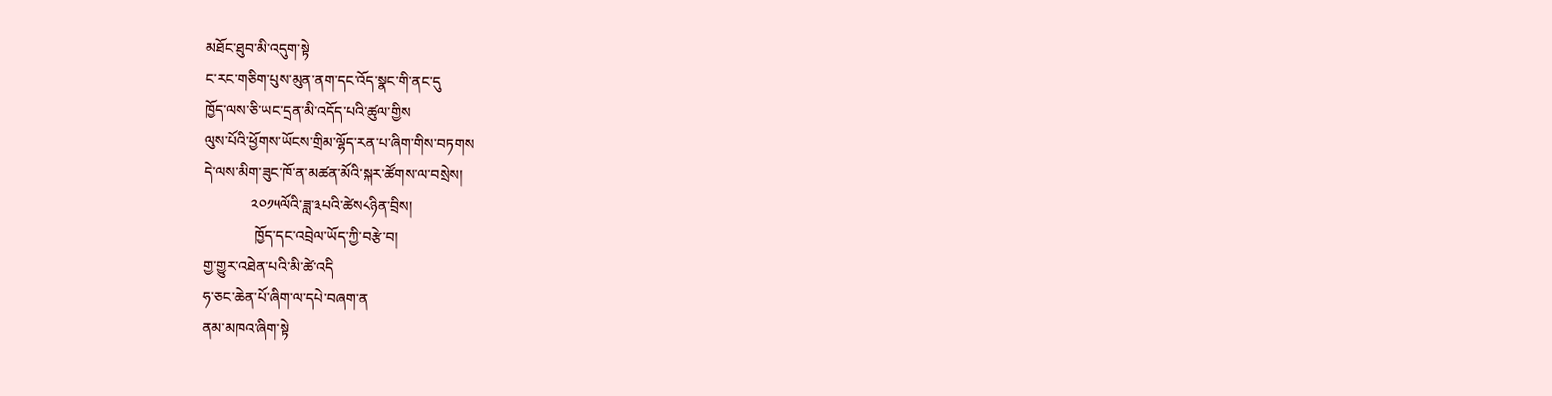མཐོང་ཐུབ་མི་འདུག་སྟེ
ང་རང་གཅིག་པུས་མུན་ནག་དང་འོད་སྣང་གི་ནང་དུ
ཁྱོད་ལས་ཅི་ཡང་དྲན་མི་འདོད་པའི་ཚུལ་གྱིས
ལུས་པོའི་ཕྱོགས་ཡོངས་གྲིམ་ལྷོད་རན་པ་ཞིག་གིས་བཏགས
དེ་ལས་མིག་ཟུང་ཁོ་ན་མཚན་མོའི་སྐར་ཚོགས་ལ་བསྲེས།
             ༢༠༡༥ལོའི་ཟླ་༣པའི་ཚེས༨ཉིན་བྲིས།
              ཁྱོད་དང་འབྲེལ་ཡོད་ཀྱི་བརྩེ་བ།
གྱ་གྱུར་འཐེན་པའི་མི་ཚེ་འདི
ཧ་ཅང་ཆེན་པོ་ཞིག་ལ་དཔེ་བཞག་ན
ནམ་མཁའ་ཞིག་སྟེ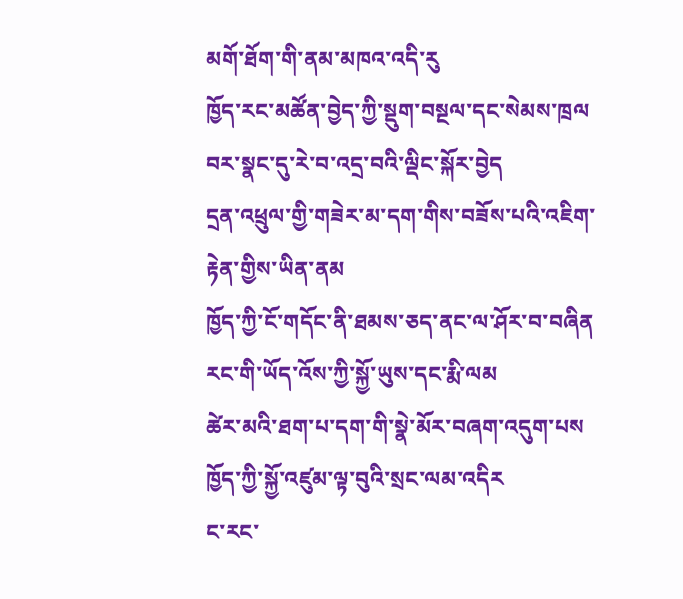མགོ་ཐོག་གི་ནམ་མཁའ་འདི་རུ
ཁྱོད་རང་མཚོན་བྱེད་ཀྱི་སྡུག་བསྔལ་དང་སེམས་ཁྲལ
བར་སྣང་དུ་རེ་བ་འདྲ་བའི་ལྡིང་སྐོར་བྱེད
དྲན་འཕྲུལ་གྱི་གཟེར་མ་དག་གིས་བཟོས་པའི་འཇིག་རྟེན་གྱིས་ཡིན་ནམ
ཁྱོད་ཀྱི་ངོ་གདོང་ནི་ཐམས་ཅད་ནང་ལ་ཤོར་བ་བཞིན
རང་གི་ཡོད་འོས་ཀྱི་སྐྱོ་ཡུས་དང་རྨི་ལམ
ཚེར་མའི་ཐག་པ་དག་གི་སྣེ་མོར་བཞག་འདུག་པས
ཁྱོད་ཀྱི་སྐྱོ་འཛུམ་ལྟ་བུའི་སྲང་ལམ་འདིར
ང་རང་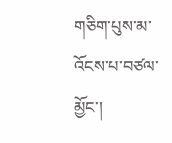གཅིག་པུས་མ་འོངས་པ་བཙལ་མྱོང་།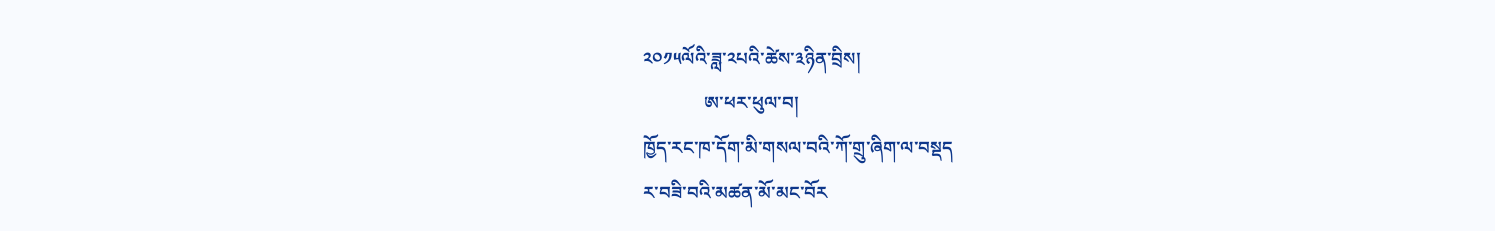༢༠༡༥ལོའི་ཟླ་༢པའི་ཚེས་༣ཉིན་བྲིས།
             ཨ་ཕར་ཕུལ་བ།
ཁྱོད་རང་ཁ་དོག་མི་གསལ་བའི་ཀོ་གྲུ་ཞིག་ལ་བསྡད
ར་བཟི་བའི་མཚན་མོ་མང་བོར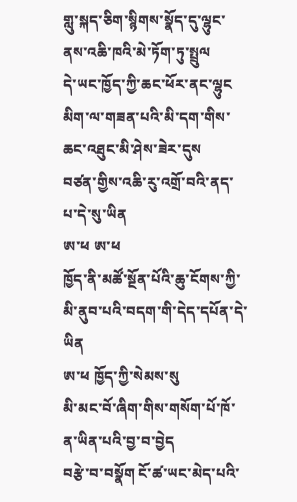གླུ་སྐད་ཅིག་སྙིགས་སྣོད་དུ་ལྷུང་ནས་འཆི་ཁའི་མེ་ཏོག་ཏུ་སྤྲུལ
དེ་ཡང་ཁྱོད་ཀྱི་ཆང་ཕོར་ནང་ལྷུང
མིག་ལ་གཟན་པའི་མི་དག་གིས་ཆང་འཐུང་མི་ཤེས་ཟེར་དུས
བཙན་གྱིས་འཆི་རུ་འགྲོ་བའི་ནད་པ་དེ་སུ་ཡིན
ཨ་ཕ ཨ་ཕ
ཁྱོད་ནི་མཚོ་སྔོན་པོའི་ཆུ་ངོགས་ཀྱི་མི་ནུབ་པའི་བདག་གི་དེད་དཔོན་དེ་ཡིན
ཨ་ཕ ཁྱོད་ཀྱི་སེམས་སུ
མི་མང་བོ་ཞིག་གིས་གསོག་པོ་ཁོ་ན་ཡིན་པའི་བྱ་བ་བྱེད
བརྩེ་བ་བསྣོག ངོ་ཚ་ཡང་མེད་པའི་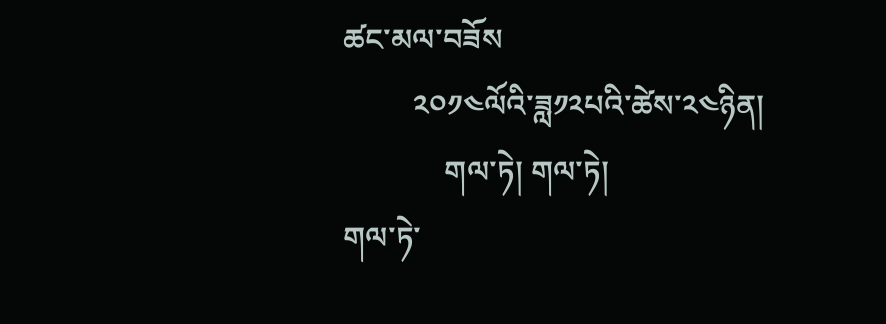ཚང་མལ་བཟོས
         ༢༠༡༤ལོའི་ཟླ༡༢པའི་ཚེས་༢༤ཉིན།
             གལ་ཏེ། གལ་ཏེ།
གལ་ཏེ་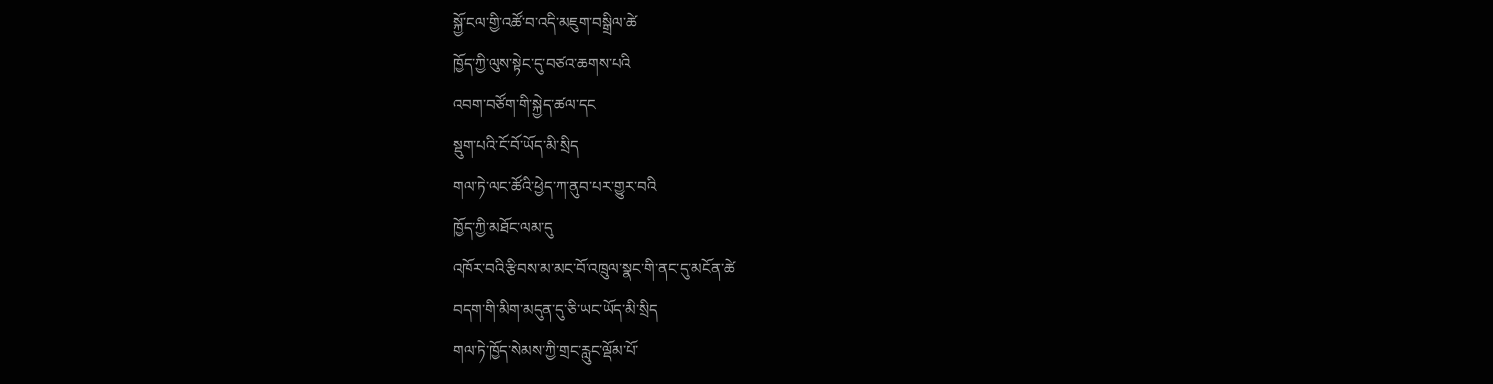སྐྱོ་ངལ་གྱི་འཚོ་བ་འདི་མཇུག་བསྒྲིལ་ཚེ
ཁྱོད་ཀྱི་ལུས་སྟེང་དུ་བཙའ་ཆགས་པའི
འབག་བཙོག་གི་སྐྱེད་ཚལ་དང
སྡུག་པའི་ངོ་བོ་ཡོད་མི་སྲིད
གལ་ཏེ་ལང་ཚོའི་ཕྱེད་ཀ་ནུབ་པར་གྱུར་བའི
ཁྱོད་ཀྱི་མཐོང་ལམ་དུ
འཁོར་བའི་རྩིབས་མ་མང་བོ་འཁྲུལ་སྣང་གི་ནང་དུ་མངོན་ཚེ
བདག་གི་མིག་མདུན་དུ་ཅི་ཡང་ཡོད་མི་སྲིད
གལ་ཏེ་ཁྱོད་སེམས་ཀྱི་གྲང་རླུང་ལྡོམ་པོ་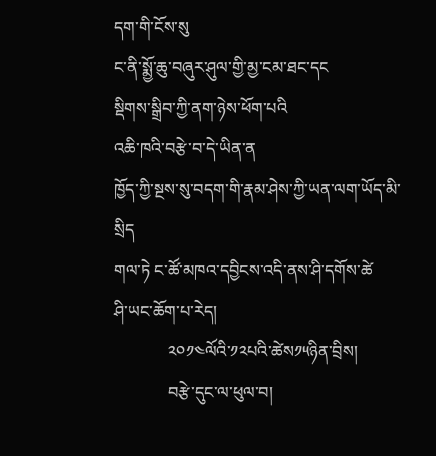དག་གི་ངོས་སུ
ང་ནི་སྨྱོ་ཆུ་བཞུར་ཤུལ་གྱི་མྱ་ངམ་ཐང་དང
སྡིགས་སྒྲིབ་ཀྱི་ནག་ཉེས་ཕོག་པའི
འཆི་ཁའི་བརྩེ་བ་དེ་ཡིན་ན
ཁྱོད་ཀྱི་སྔས་སུ་བདག་གི་རྣམ་ཤེས་ཀྱི་ཡན་ལག་ཡོད་མི་སྲིད
གལ་ཏེ ང་ཚོ་མཁའ་དབྱིངས་འདི་ནས་ཤི་དགོས་ཚེ
ཤི་ཡང་ཆོག་པ་རེད།
             ༢༠༡༤ལོའི་༡༢པའི་ཚེས༡༥ཉིན་བྲིས།
             བརྩེ་དུང་ལ་ཕུལ་བ།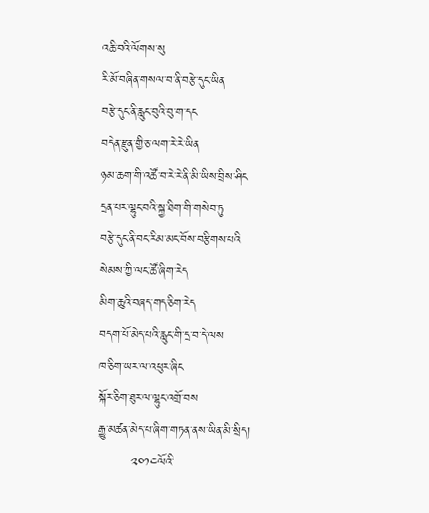འཆི་བའི་ལོགས་སུ
རི་མོ་བཞིན་གསལ་བ་ནི་བརྩེ་དུང་ཡིན
བརྩེ་དུང་ནི་རླུང་བུའི་བུ་ག་དང
བདེན་རྫུན་གྱི་ཅ་ལག་རེ་རེ་ཡིན
ཉམ་ཆག་གི་འཚོ་བ་རེ་རེ་ནི་མི་ཡིས་བྲིས་ཤིང
དྲན་པར་ལྷུང་བའི་སྐྱ་ཐིག་གི་གསེབ་ཏུ
བརྩེ་དུང་ནི་བང་རིམ་མང་བོས་བརྩིགས་པའི
སེམས་ཀྱི་ལང་ཚོ་ཞིག་རེད
མིག་ཆུའི་བཞད་གད་ཅིག་རེད
བདག་པོ་མེད་པའི་རླུང་གི་དྲ་བ་དེ་ལས
ཁ་ཅིག་ཡར་ལ་འཕུར་ཞིང
སྐོར་ཅིག་ཐུར་ལ་ལྷུང་འགྲོ་བས
རྒྱུ་མཚན་མེད་པ་ཞིག་གཏན་ནས་ཡིན་མི་སྲིད།
        ༢༠༡༤ལོའི་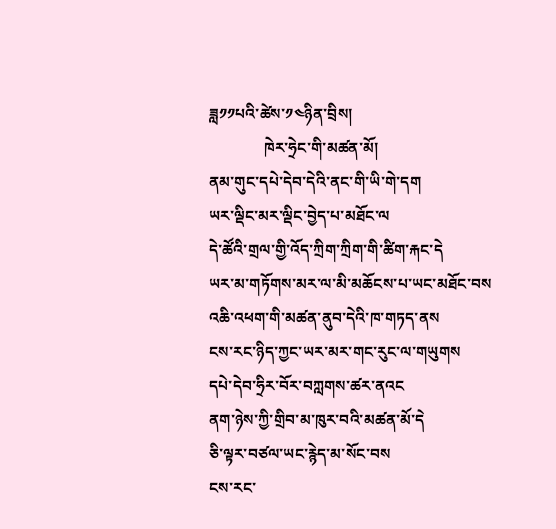ཟླ༡༡པའི་ཚེས་༡༤ཉིན་བྲིས།
              ཁེར་ཧྲེང་གི་མཚན་མོ།
ནམ་གུང་དཔེ་དེབ་དེའི་ནང་གི་ཡི་གེ་དག
ཡར་ལྡིང་མར་ལྡིང་བྱེད་པ་མཐོང་ལ
དེ་ཚོའི་གྲལ་གྱི་འོད་ཀྲིག་ཀྲིག་གི་ཚིག་རྐང་དེ
ཡར་མ་གཏོགས་མར་ལ་མི་མཆོངས་པ་ཡང་མཐོང་བས
འཆི་འཕག་གི་མཚན་ནུབ་དེའི་ཁ་གཏད་ནས
ངས་རང་ཉིད་ཀྱང་ཡར་མར་གང་རུང་ལ་གཡུགས
དཔེ་དེབ་ཧྲིར་བོར་བཀླགས་ཚར་ནའང
ནག་ཉེས་ཀྱི་གྲིབ་མ་ཁུར་བའི་མཚན་མོ་དེ
ཅི་ལྟར་བཙལ་ཡང་རྙེད་མ་སོང་བས
ངས་རང་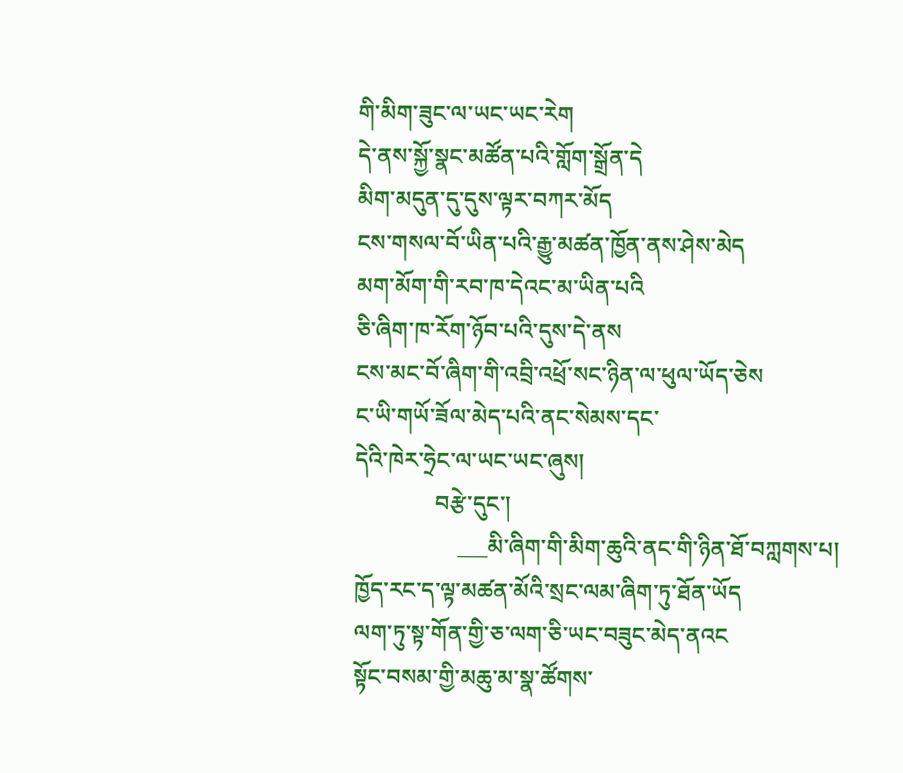གི་མིག་ཟུང་ལ་ཡང་ཡང་རེག
དེ་ནས་སྐྱོ་སྣང་མཚོན་པའི་གློག་སྒྲོན་དེ
མིག་མདུན་དུ་དུས་ལྟར་བཀར་མོད
ངས་གསལ་བོ་ཡིན་པའི་རྒྱུ་མཚན་ཁྱོན་ནས་ཤེས་མེད
མག་མོག་གི་རབ་ཁ་དེའང་མ་ཡིན་པའི
ཅི་ཞིག་ཁ་རོག་ཉོབ་པའི་དུས་དེ་ནས
ངས་མང་བོ་ཞིག་གི་འབྲི་འཕྲོ་སང་ཉིན་ལ་ཕུལ་ཡོད་ཅེས
ང་ཡི་གཡོ་ཟོལ་མེད་པའི་ནང་སེམས་དང་
དེའི་ཁེར་ཧྲེང་ལ་ཡང་ཡང་ཞུས།
              བརྩེ་དུང་།
                  ___མི་ཞིག་གི་མིག་ཆུའི་ནང་གི་ཉིན་ཐོ་བཀླགས་པ།
ཁྱོད་རང་ད་ལྟ་མཚན་མོའི་སྲང་ལམ་ཞིག་ཏུ་ཐོན་ཡོད
ལག་ཏུ་སྟ་གོན་གྱི་ཅ་ལག་ཅི་ཡང་བཟུང་མེད་ནའང
སྟོང་བསམ་གྱི་མཆུ་མ་སྣ་ཚོགས་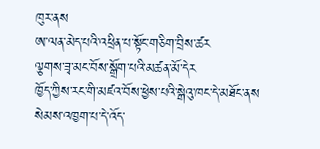ཁུར་ནས
ཨ་ལན་མེད་པའི་འཕྲིན་པ་སྟོང་གཅིག་བྲིས་ཚར
ལྕགས་ཟྭ་མང་བོས་སྒྲོག་པའི་མཚན་མོ་དེར
ཁྱོད་ཀྱིས་རང་གི་མཛའ་བོས་ཕྱེས་པའི་སྒེའུ་ཁང་དེ་མཐོང་ནས
སེམས་འཁྱག་པ་དེ་འོད་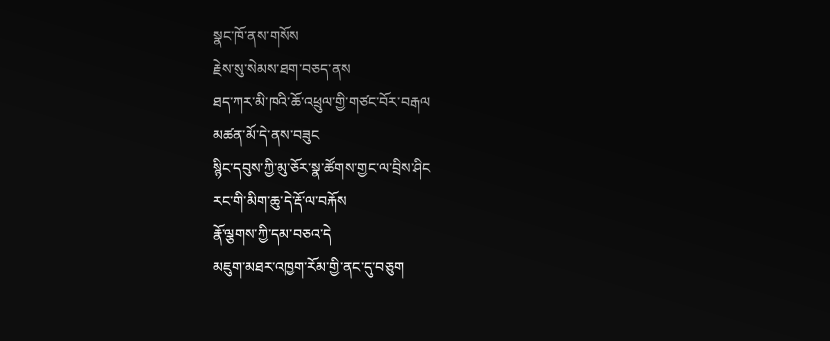སྣང་ཁོ་ནས་གསོས
རྗེས་སུ་སེམས་ཐག་བཅད་ནས
ཐད་ཀར་མི་ཁའི་ཆོ་འཕྲུལ་གྱི་གཙང་བོར་བརྒལ
མཚན་མོ་དེ་ནས་བཟུང
སྙིང་དབུས་ཀྱི་མུ་ཅོར་སྣ་ཚོགས་གྱང་ལ་བྲིས་ཤིང
རང་གི་མིག་ཆུ་དེ་རྡོ་ལ་བརྐོས
རྣོ་ལྕགས་ཀྱི་དམ་བཅའ་དེ
མཇུག་མཐར་འཁྱག་རོམ་གྱི་ནང་དུ་བཅུག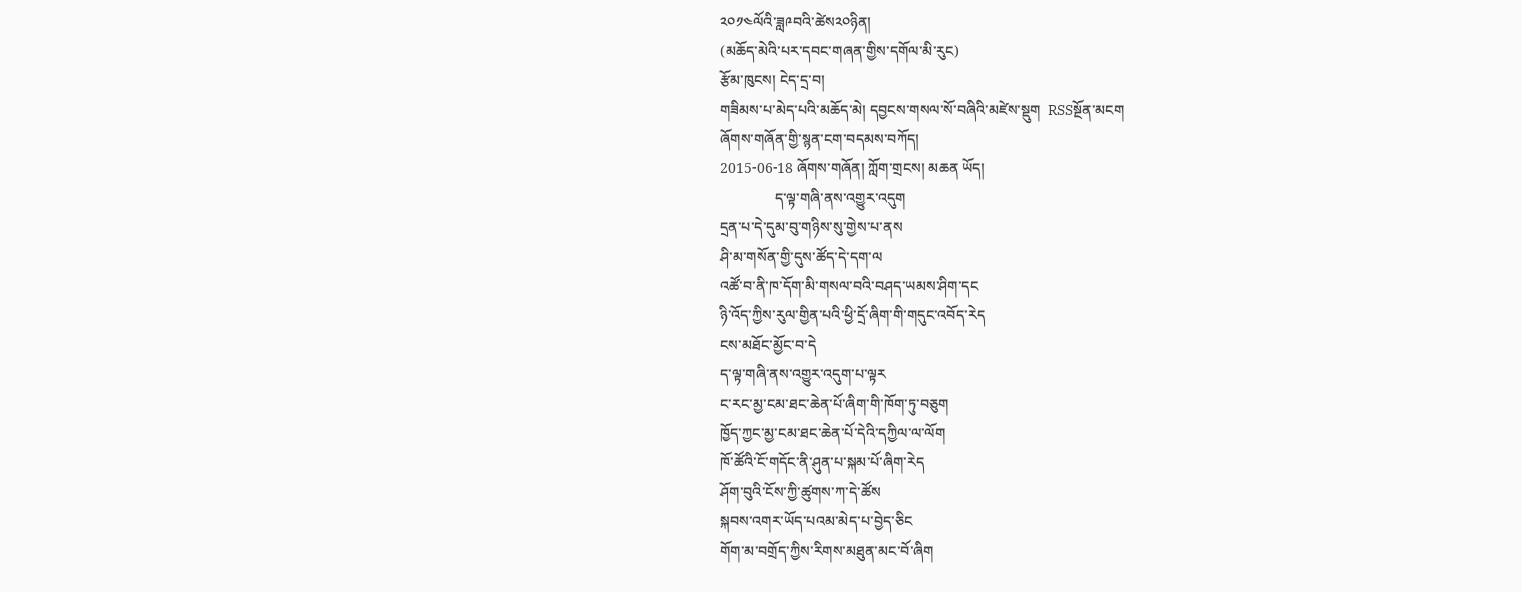༢༠༡༤ལོའི་ཟླ༩བའི་ཚེས༢༠ཉིན།
(མཆོད་མེའི་པར་དབང་གཞན་གྱིས་དགོལ་མི་རུང)
རྩོམ་ཁུངས། ངེད་དྲ་བ།
གཟིམས་པ་མེད་པའི་མཆོད་མེ། དབྱངས་གསལ་སོ་བཞིའི་མཛེས་སྡུག  RSSསྔོན་མངག
ཞོགས་གཞོན་གྱི་སྙན་ངག་བདམས་བཀོད།
2015-06-18 ཞོགས་གཞོན། ཀློག་གྲངས། མཆན ཡོད།
               ད་ལྟ་གཞི་ནས་འགྱུར་འདུག
དྲན་པ་དེ་དུམ་བུ་གཉིས་སུ་གྱེས་པ་ནས
ཤི་མ་གསོན་གྱི་དུས་ཚོད་དེ་དག་ལ
འཚོ་བ་ནི་ཁ་དོག་མི་གསལ་བའི་བཤད་ཡམས་ཤིག་དང
ཉི་འོད་ཀྱིས་རུལ་གྱིན་པའི་ཕྱི་དྲོ་ཞིག་གི་གདུང་འབོད་རེད
ངས་མཐོང་མྱོང་བ་དེ
ད་ལྟ་གཞི་ནས་འགྱུར་འདུག་པ་ལྟར
ང་རང་མྱ་ངམ་ཐང་ཆེན་པོ་ཞིག་གི་ཁོག་ཏུ་བཅུག
ཁྱོད་ཀྱང་མྱ་ངམ་ཐང་ཆེན་པོ་དེའི་དཀྱིལ་ལ་ལོག
ཁོ་ཚོའི་ངོ་གདོང་ནི་ཤུན་པ་སྐམ་པོ་ཞིག་རེད
ཤོག་བུའི་ངོས་ཀྱི་ཚུགས་ཀ་དེ་ཚོས
སྐབས་འགར་ཡོད་པའམ་མེད་པ་བྱེད་ཅིང
གོག་མ་བགྲོད་ཀྱིས་རིགས་མཐུན་མང་བོ་ཞིག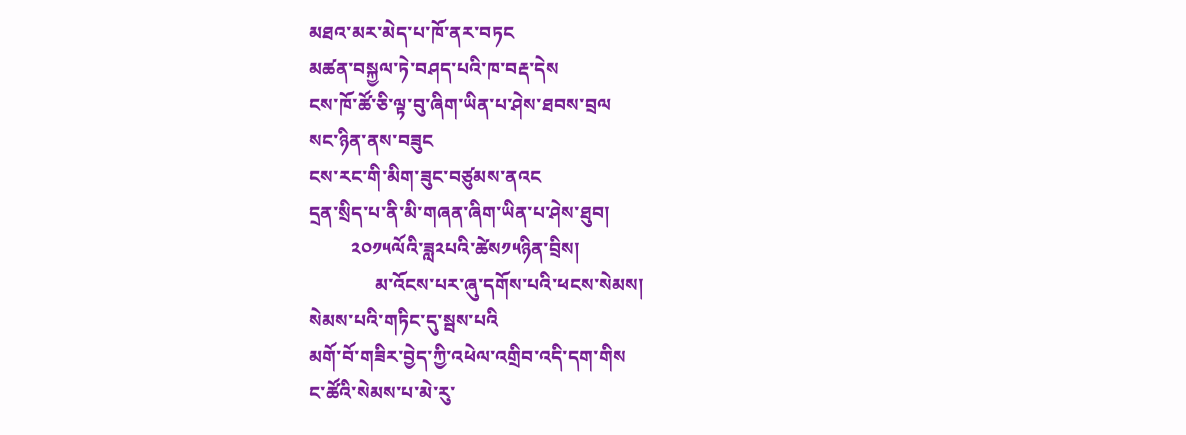མཐའ་མར་མེད་པ་ཁོ་ནར་བཏང
མཚན་བསྐྱལ་ཏེ་བཤད་པའི་ཁ་བརྡ་དེས
ངས་ཁོ་ཚོ་ཅི་ལྟ་བུ་ཞིག་ཡིན་པ་ཤེས་ཐབས་བྲལ
སང་ཉིན་ནས་བཟུང
ངས་རང་གི་མིག་ཟུང་བཙུམས་ནའང
དྲན་སྲིད་པ་ནི་མི་གཞན་ཞིག་ཡིན་པ་ཤེས་ཐུབ།
         ༢༠༡༥ལོའི་ཟླ༢པའི་ཚེས༡༥ཉིན་བྲིས།
              མ་འོངས་པར་ཞུ་དགོས་པའི་ཕངས་སེམས།
སེམས་པའི་གཏིང་དུ་སྦས་པའི
མགོ་བོ་གཟིར་བྱེད་ཀྱི་འཕེལ་འགྲིབ་འདི་དག་གིས
ང་ཚོའི་སེམས་པ་མེ་རུ་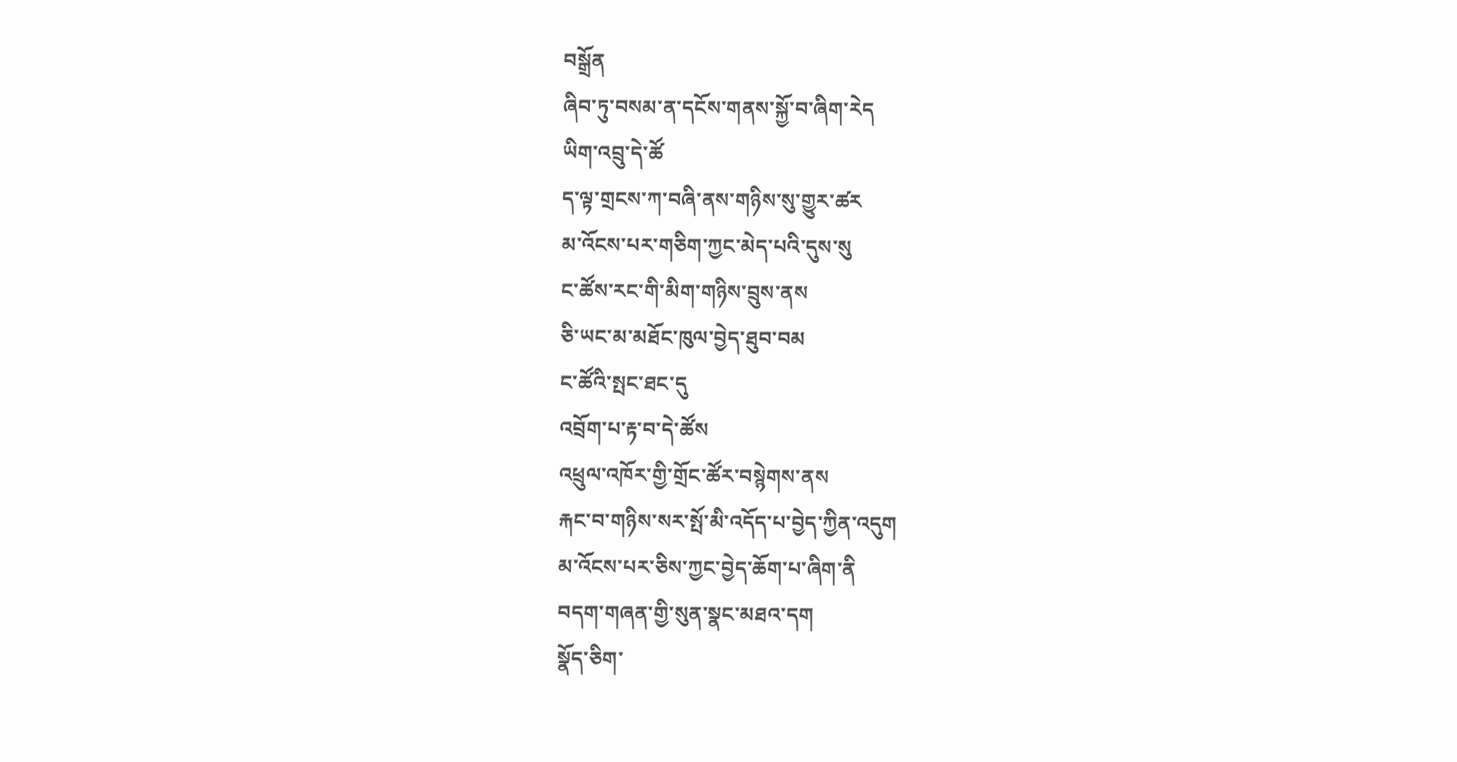བསྒྲོན
ཞིབ་ཏུ་བསམ་ན་དངོས་གནས་སྐྱོ་བ་ཞིག་རེད
ཡིག་འབྲུ་དེ་ཚོ
ད་ལྟ་གྲངས་ཀ་བཞི་ནས་གཉིས་སུ་གྱུར་ཚར
མ་འོངས་པར་གཅིག་ཀྱང་མེད་པའི་དུས་སུ
ང་ཚོས་རང་གི་མིག་གཉིས་བྲུས་ནས
ཅི་ཡང་མ་མཐོང་ཁུལ་བྱེད་ཐུབ་བམ
ང་ཚོའི་སྤང་ཐང་དུ
འབྲོག་པ་རྟ་བ་དེ་ཚོས
འཕྲུལ་འཁོར་གྱི་གྲོང་ཚོར་བསྙེགས་ནས
རྐང་བ་གཉིས་སར་སྤོ་མི་འདོད་པ་བྱེད་ཀྱིན་འདུག
མ་འོངས་པར་ཅིས་ཀྱང་བྱེད་ཆོག་པ་ཞིག་ནི
བདག་གཞན་གྱི་སུན་སྣང་མཐའ་དག
སྣོད་ཅིག་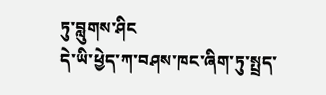ཏུ་བླུགས་ཤིང
དེ་ཡི་ཕྱེད་ཀ་བཤས་ཁང་ཞིག་ཏུ་སྤྲད་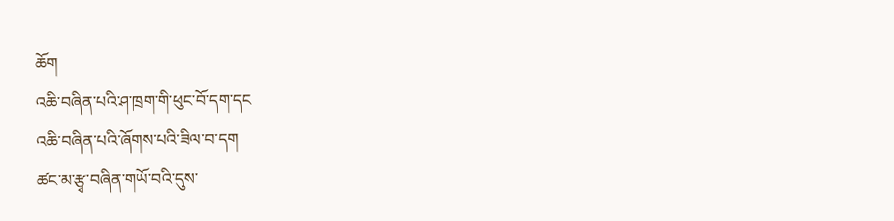ཆོག
འཆི་བཞིན་པའི་ཤ་ཁྲག་གི་ཕུང་བོ་དག་དང
འཆི་བཞིན་པའི་ཞོགས་པའི་ཟིལ་བ་དག
ཚང་མ་རྩྭ་བཞིན་གཡོ་བའི་དུས་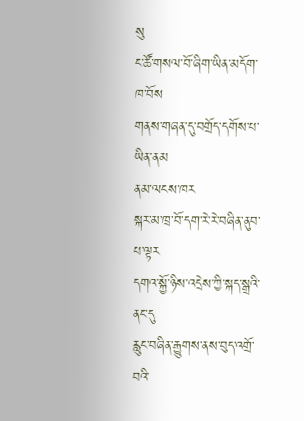སུ
ང་ཚོ་གསལ་བོ་ཞིག་ཡིན་མདོག་ཁ་བོས
གནས་གཞན་དུ་བགྲོད་དགོས་པ་ཡིན་ནམ
ནམ་ལངས་ཁར
སྐར་མ་ཁྲ་བོ་དག་རེ་རེ་བཞིན་ནུབ་པ་ལྟར
དགའ་སྐྱོ་ཉིས་འདྲེས་ཀྱི་སྐད་སྒྲའི་ནང་དུ
རླུང་བཞིན་རྒྱུགས་ནས་བུད་འགྲོ་བའི་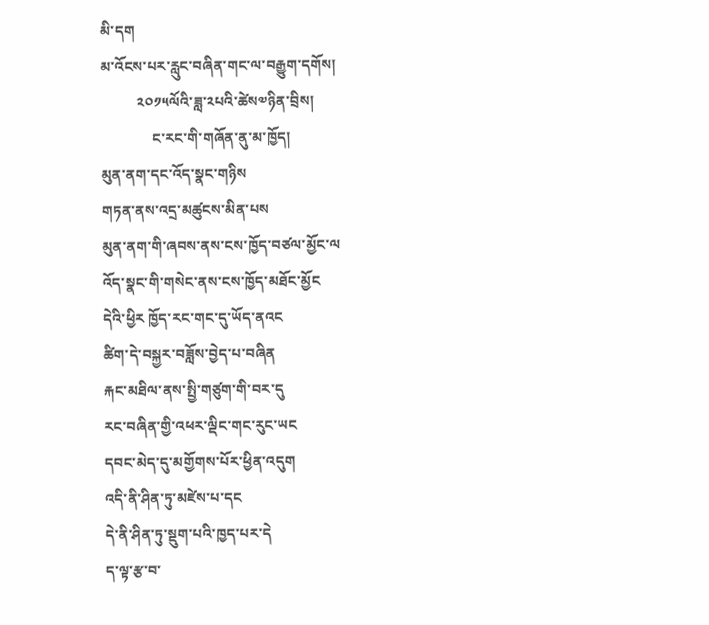མི་དག
མ་འོངས་པར་རླུང་བཞིན་གང་ལ་བརྒྱུག་དགོས།
          ༢༠༡༥ལོའི་ཟླ་༢པའི་ཚེས༧ཉིན་བྲིས།
              ང་རང་གི་གཞོན་ནུ་མ་ཁྱོད།
མུན་ནག་དང་འོད་སྣང་གཉིས
གཏན་ནས་འདྲ་མཚུངས་མིན་པས
མུན་ནག་གི་ཞབས་ནས་ངས་ཁྱོད་བཙལ་མྱོང་ལ
འོད་སྣང་གི་གསེང་ནས་ངས་ཁྱོད་མཐོང་མྱོང
དེའི་ཕྱིར ཁྱོད་རང་གང་དུ་ཡོད་ནའང
ཚིག་དེ་བསྐྱར་བཟློས་བྱེད་པ་བཞིན
རྐང་མཐིལ་ནས་སྤྱི་གཙུག་གི་བར་དུ
རང་བཞིན་གྱི་འཕར་ལྡིང་གང་རུང་ཡང
དབང་མེད་དུ་མགྱོགས་པོར་ཕྱིན་འདུག
འདི་ནི་ཤིན་ཏུ་མཛེས་པ་དང
དེ་ནི་ཤིན་ཏུ་སྡུག་པའི་ཁྱད་པར་དེ
ད་ལྟ་རྩ་བ་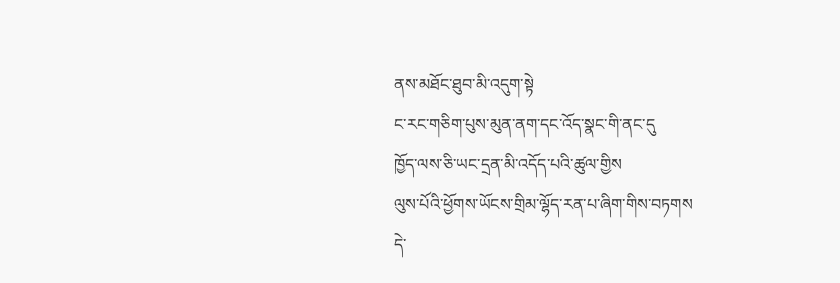ནས་མཐོང་ཐུབ་མི་འདུག་སྟེ
ང་རང་གཅིག་པུས་མུན་ནག་དང་འོད་སྣང་གི་ནང་དུ
ཁྱོད་ལས་ཅི་ཡང་དྲན་མི་འདོད་པའི་ཚུལ་གྱིས
ལུས་པོའི་ཕྱོགས་ཡོངས་གྲིམ་ལྷོད་རན་པ་ཞིག་གིས་བཏགས
དེ་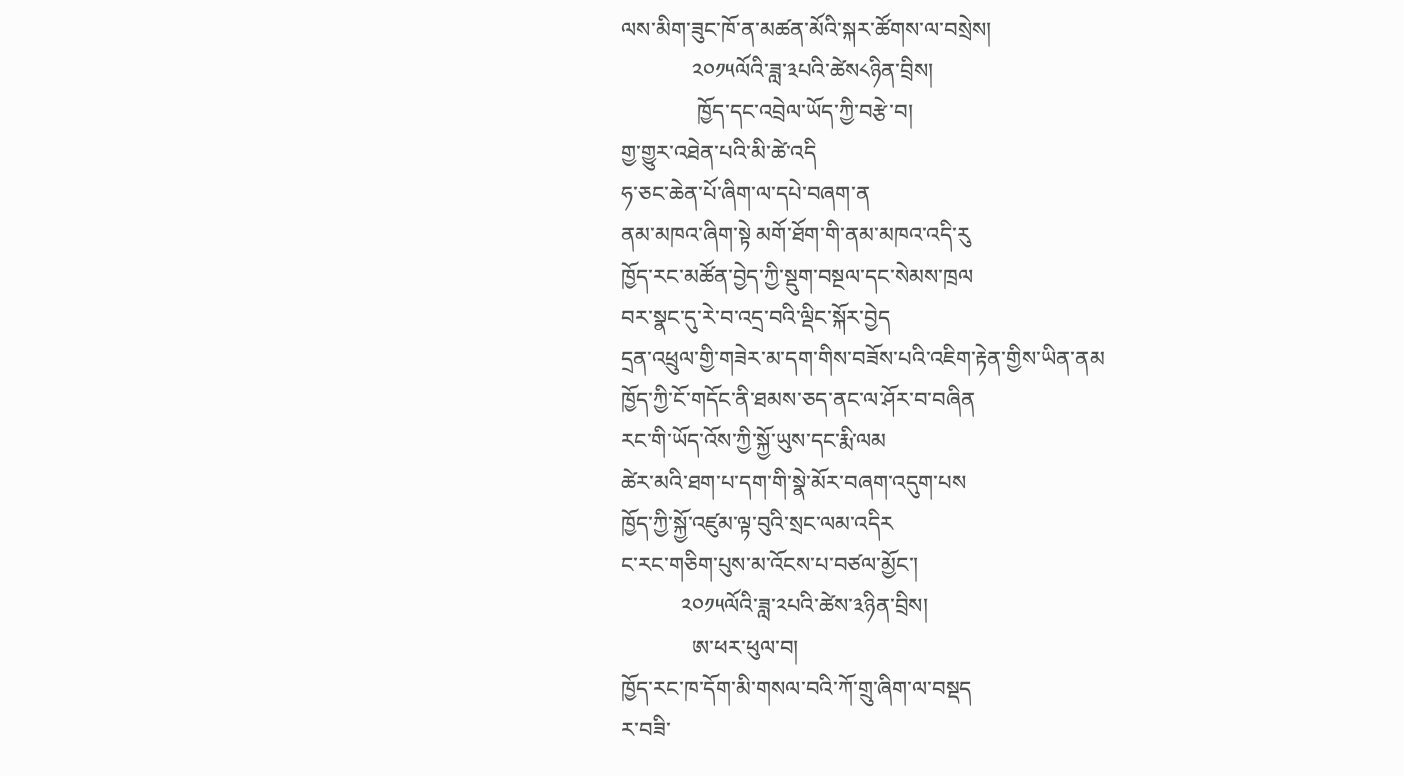ལས་མིག་ཟུང་ཁོ་ན་མཚན་མོའི་སྐར་ཚོགས་ལ་བསྲེས།
             ༢༠༡༥ལོའི་ཟླ་༣པའི་ཚེས༨ཉིན་བྲིས།
              ཁྱོད་དང་འབྲེལ་ཡོད་ཀྱི་བརྩེ་བ།
གྱ་གྱུར་འཐེན་པའི་མི་ཚེ་འདི
ཧ་ཅང་ཆེན་པོ་ཞིག་ལ་དཔེ་བཞག་ན
ནམ་མཁའ་ཞིག་སྟེ མགོ་ཐོག་གི་ནམ་མཁའ་འདི་རུ
ཁྱོད་རང་མཚོན་བྱེད་ཀྱི་སྡུག་བསྔལ་དང་སེམས་ཁྲལ
བར་སྣང་དུ་རེ་བ་འདྲ་བའི་ལྡིང་སྐོར་བྱེད
དྲན་འཕྲུལ་གྱི་གཟེར་མ་དག་གིས་བཟོས་པའི་འཇིག་རྟེན་གྱིས་ཡིན་ནམ
ཁྱོད་ཀྱི་ངོ་གདོང་ནི་ཐམས་ཅད་ནང་ལ་ཤོར་བ་བཞིན
རང་གི་ཡོད་འོས་ཀྱི་སྐྱོ་ཡུས་དང་རྨི་ལམ
ཚེར་མའི་ཐག་པ་དག་གི་སྣེ་མོར་བཞག་འདུག་པས
ཁྱོད་ཀྱི་སྐྱོ་འཛུམ་ལྟ་བུའི་སྲང་ལམ་འདིར
ང་རང་གཅིག་པུས་མ་འོངས་པ་བཙལ་མྱོང་།
           ༢༠༡༥ལོའི་ཟླ་༢པའི་ཚེས་༣ཉིན་བྲིས།
             ཨ་ཕར་ཕུལ་བ།
ཁྱོད་རང་ཁ་དོག་མི་གསལ་བའི་ཀོ་གྲུ་ཞིག་ལ་བསྡད
ར་བཟི་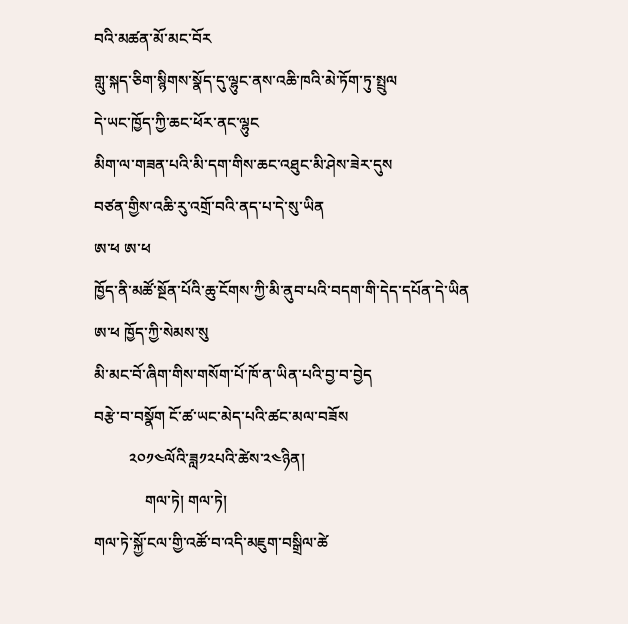བའི་མཚན་མོ་མང་བོར
གླུ་སྐད་ཅིག་སྙིགས་སྣོད་དུ་ལྷུང་ནས་འཆི་ཁའི་མེ་ཏོག་ཏུ་སྤྲུལ
དེ་ཡང་ཁྱོད་ཀྱི་ཆང་ཕོར་ནང་ལྷུང
མིག་ལ་གཟན་པའི་མི་དག་གིས་ཆང་འཐུང་མི་ཤེས་ཟེར་དུས
བཙན་གྱིས་འཆི་རུ་འགྲོ་བའི་ནད་པ་དེ་སུ་ཡིན
ཨ་ཕ ཨ་ཕ
ཁྱོད་ནི་མཚོ་སྔོན་པོའི་ཆུ་ངོགས་ཀྱི་མི་ནུབ་པའི་བདག་གི་དེད་དཔོན་དེ་ཡིན
ཨ་ཕ ཁྱོད་ཀྱི་སེམས་སུ
མི་མང་བོ་ཞིག་གིས་གསོག་པོ་ཁོ་ན་ཡིན་པའི་བྱ་བ་བྱེད
བརྩེ་བ་བསྣོག ངོ་ཚ་ཡང་མེད་པའི་ཚང་མལ་བཟོས
         ༢༠༡༤ལོའི་ཟླ༡༢པའི་ཚེས་༢༤ཉིན།
             གལ་ཏེ། གལ་ཏེ།
གལ་ཏེ་སྐྱོ་ངལ་གྱི་འཚོ་བ་འདི་མཇུག་བསྒྲིལ་ཚེ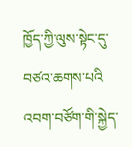ཁྱོད་ཀྱི་ལུས་སྟེང་དུ་བཙའ་ཆགས་པའི
འབག་བཙོག་གི་སྐྱེད་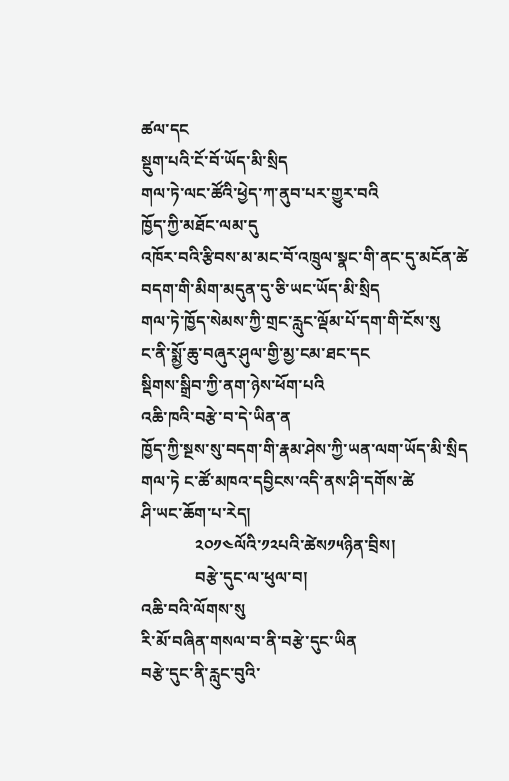ཚལ་དང
སྡུག་པའི་ངོ་བོ་ཡོད་མི་སྲིད
གལ་ཏེ་ལང་ཚོའི་ཕྱེད་ཀ་ནུབ་པར་གྱུར་བའི
ཁྱོད་ཀྱི་མཐོང་ལམ་དུ
འཁོར་བའི་རྩིབས་མ་མང་བོ་འཁྲུལ་སྣང་གི་ནང་དུ་མངོན་ཚེ
བདག་གི་མིག་མདུན་དུ་ཅི་ཡང་ཡོད་མི་སྲིད
གལ་ཏེ་ཁྱོད་སེམས་ཀྱི་གྲང་རླུང་ལྡོམ་པོ་དག་གི་ངོས་སུ
ང་ནི་སྨྱོ་ཆུ་བཞུར་ཤུལ་གྱི་མྱ་ངམ་ཐང་དང
སྡིགས་སྒྲིབ་ཀྱི་ནག་ཉེས་ཕོག་པའི
འཆི་ཁའི་བརྩེ་བ་དེ་ཡིན་ན
ཁྱོད་ཀྱི་སྔས་སུ་བདག་གི་རྣམ་ཤེས་ཀྱི་ཡན་ལག་ཡོད་མི་སྲིད
གལ་ཏེ ང་ཚོ་མཁའ་དབྱིངས་འདི་ནས་ཤི་དགོས་ཚེ
ཤི་ཡང་ཆོག་པ་རེད།
             ༢༠༡༤ལོའི་༡༢པའི་ཚེས༡༥ཉིན་བྲིས།
             བརྩེ་དུང་ལ་ཕུལ་བ།
འཆི་བའི་ལོགས་སུ
རི་མོ་བཞིན་གསལ་བ་ནི་བརྩེ་དུང་ཡིན
བརྩེ་དུང་ནི་རླུང་བུའི་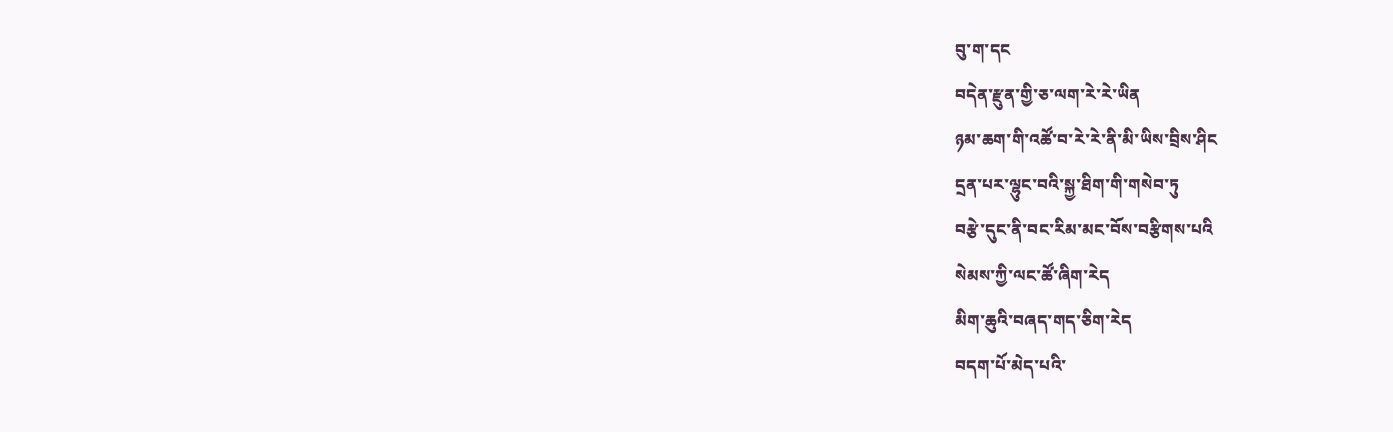བུ་ག་དང
བདེན་རྫུན་གྱི་ཅ་ལག་རེ་རེ་ཡིན
ཉམ་ཆག་གི་འཚོ་བ་རེ་རེ་ནི་མི་ཡིས་བྲིས་ཤིང
དྲན་པར་ལྷུང་བའི་སྐྱ་ཐིག་གི་གསེབ་ཏུ
བརྩེ་དུང་ནི་བང་རིམ་མང་བོས་བརྩིགས་པའི
སེམས་ཀྱི་ལང་ཚོ་ཞིག་རེད
མིག་ཆུའི་བཞད་གད་ཅིག་རེད
བདག་པོ་མེད་པའི་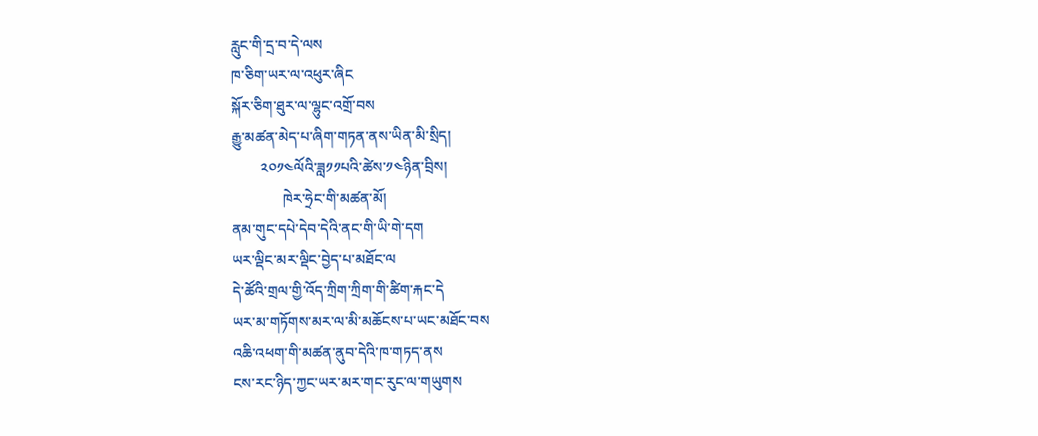རླུང་གི་དྲ་བ་དེ་ལས
ཁ་ཅིག་ཡར་ལ་འཕུར་ཞིང
སྐོར་ཅིག་ཐུར་ལ་ལྷུང་འགྲོ་བས
རྒྱུ་མཚན་མེད་པ་ཞིག་གཏན་ནས་ཡིན་མི་སྲིད།
        ༢༠༡༤ལོའི་ཟླ༡༡པའི་ཚེས་༡༤ཉིན་བྲིས།
              ཁེར་ཧྲེང་གི་མཚན་མོ།
ནམ་གུང་དཔེ་དེབ་དེའི་ནང་གི་ཡི་གེ་དག
ཡར་ལྡིང་མར་ལྡིང་བྱེད་པ་མཐོང་ལ
དེ་ཚོའི་གྲལ་གྱི་འོད་ཀྲིག་ཀྲིག་གི་ཚིག་རྐང་དེ
ཡར་མ་གཏོགས་མར་ལ་མི་མཆོངས་པ་ཡང་མཐོང་བས
འཆི་འཕག་གི་མཚན་ནུབ་དེའི་ཁ་གཏད་ནས
ངས་རང་ཉིད་ཀྱང་ཡར་མར་གང་རུང་ལ་གཡུགས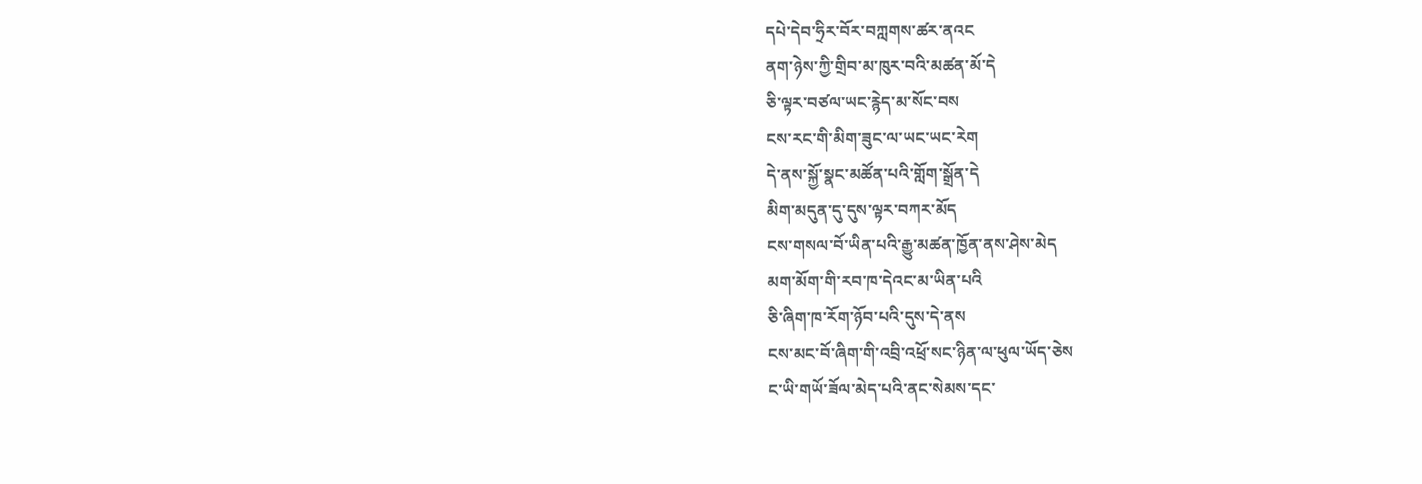དཔེ་དེབ་ཧྲིར་བོར་བཀླགས་ཚར་ནའང
ནག་ཉེས་ཀྱི་གྲིབ་མ་ཁུར་བའི་མཚན་མོ་དེ
ཅི་ལྟར་བཙལ་ཡང་རྙེད་མ་སོང་བས
ངས་རང་གི་མིག་ཟུང་ལ་ཡང་ཡང་རེག
དེ་ནས་སྐྱོ་སྣང་མཚོན་པའི་གློག་སྒྲོན་དེ
མིག་མདུན་དུ་དུས་ལྟར་བཀར་མོད
ངས་གསལ་བོ་ཡིན་པའི་རྒྱུ་མཚན་ཁྱོན་ནས་ཤེས་མེད
མག་མོག་གི་རབ་ཁ་དེའང་མ་ཡིན་པའི
ཅི་ཞིག་ཁ་རོག་ཉོབ་པའི་དུས་དེ་ནས
ངས་མང་བོ་ཞིག་གི་འབྲི་འཕྲོ་སང་ཉིན་ལ་ཕུལ་ཡོད་ཅེས
ང་ཡི་གཡོ་ཟོལ་མེད་པའི་ནང་སེམས་དང་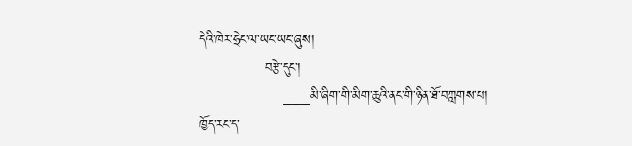དེའི་ཁེར་ཧྲེང་ལ་ཡང་ཡང་ཞུས།
              བརྩེ་དུང་།
                  ___མི་ཞིག་གི་མིག་ཆུའི་ནང་གི་ཉིན་ཐོ་བཀླགས་པ།
ཁྱོད་རང་ད་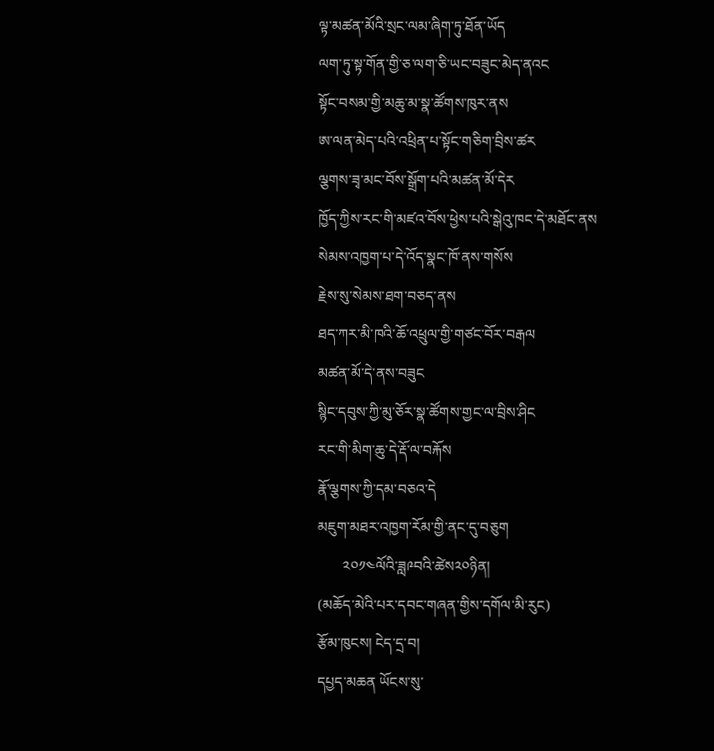ལྟ་མཚན་མོའི་སྲང་ལམ་ཞིག་ཏུ་ཐོན་ཡོད
ལག་ཏུ་སྟ་གོན་གྱི་ཅ་ལག་ཅི་ཡང་བཟུང་མེད་ནའང
སྟོང་བསམ་གྱི་མཆུ་མ་སྣ་ཚོགས་ཁུར་ནས
ཨ་ལན་མེད་པའི་འཕྲིན་པ་སྟོང་གཅིག་བྲིས་ཚར
ལྕགས་ཟྭ་མང་བོས་སྒྲོག་པའི་མཚན་མོ་དེར
ཁྱོད་ཀྱིས་རང་གི་མཛའ་བོས་ཕྱེས་པའི་སྒེའུ་ཁང་དེ་མཐོང་ནས
སེམས་འཁྱག་པ་དེ་འོད་སྣང་ཁོ་ནས་གསོས
རྗེས་སུ་སེམས་ཐག་བཅད་ནས
ཐད་ཀར་མི་ཁའི་ཆོ་འཕྲུལ་གྱི་གཙང་བོར་བརྒལ
མཚན་མོ་དེ་ནས་བཟུང
སྙིང་དབུས་ཀྱི་མུ་ཅོར་སྣ་ཚོགས་གྱང་ལ་བྲིས་ཤིང
རང་གི་མིག་ཆུ་དེ་རྡོ་ལ་བརྐོས
རྣོ་ལྕགས་ཀྱི་དམ་བཅའ་དེ
མཇུག་མཐར་འཁྱག་རོམ་གྱི་ནང་དུ་བཅུག
       ༢༠༡༤ལོའི་ཟླ༩བའི་ཚེས༢༠ཉིན།
(མཆོད་མེའི་པར་དབང་གཞན་གྱིས་དགོལ་མི་རུང)
རྩོམ་ཁུངས། ངེད་དྲ་བ།
དཔྱད་མཆན ཡོངས་སུ་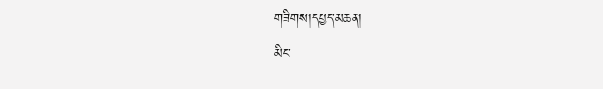གཟིགས།དཔྱད་མཆན།
མིང་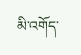མི་འགོད་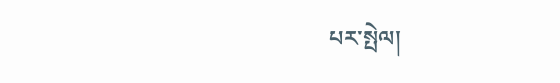པར་སྤེལ།